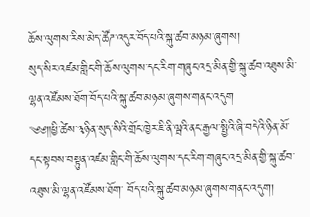ཆོས་ལུགས་རིས་མེད་ཚོཌ་འདུར་བོད་པའི་སྐུ་ཚབ་མཉམ་ཞུགས།
སུད་སིར་འཛམ་གླིང་གི་ཆོས་ལུགས་དང་རིག་གཞུང་འདྲ་མིན་གྱི་སྐུ་ཚབ་འཐུས་མི་ལྷན་འཛོམས་ཐོག་བོད་པའི་སྐུ་ཚབ་མཉམ་ཞུགས་གནང་འདུག
༄༅༎ཕྱི་ཚེས་༣ཉིན་སུད་སིའི་གྲོང་ཁྱེར་ཇི་ནི་ལྦའི་ནང་རྒྱལ་སྤྱིའི་ཞི་བདེའི་ཉིན་མོ་དང་སྟབས་བསྟུན་འཛམ་གླིང་གི་ཆོས་ལུགས་དང་རིག་གཞུང་འདྲ་མིན་གྱི་སྐུ་ཚབ་འཐུས་མི་ལྷན་འཛོམས་ཐོག་ བོད་པའི་སྐུ་ཚབ་མཉམ་ཞུགས་གནང་འདུག།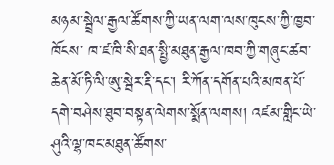མཉམ་སྦྲེལ་རྒྱལ་ཚོགས་ཀྱི་ཡན་ལག་ལས་ཁུངས་ཀྱི་ཁྱབ་ཁོངས་ ཁ་ཛ་ཁི་སི་ཐན་སྤྱི་མཐུན་རྒྱལ་ཁབ་ཀྱི་གཞུང་ཚབ་ཆེན་མོ་ཏི་ལི་ཨུ་སྦེར་རྡི་དང་། རི་ཀོན་དགོན་པའི་མཁན་པོ་དགེ་བཤེས་ཐུབ་བསྟན་ལེགས་སྨོན་ལགས། འཛམ་གླིང་ཡེ་ཤུའི་ལྷ་ཁང་མཐུན་ཚོགས་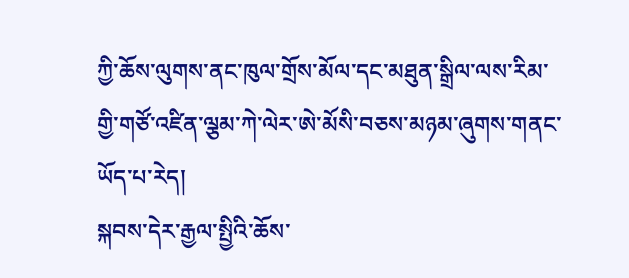ཀྱི་ཆོས་ལུགས་ནང་ཁུལ་གྲོས་མོལ་དང་མཐུན་སྒྲིལ་ལས་རིམ་གྱི་གཙོ་འཛིན་ལྕམ་ཀེ་ལེར་ཨེ་མོསི་བཅས་མཉམ་ཞུགས་གནང་ཡོད་པ་རེད།
སྐབས་དེར་རྒྱལ་སྤྱིའི་ཆོས་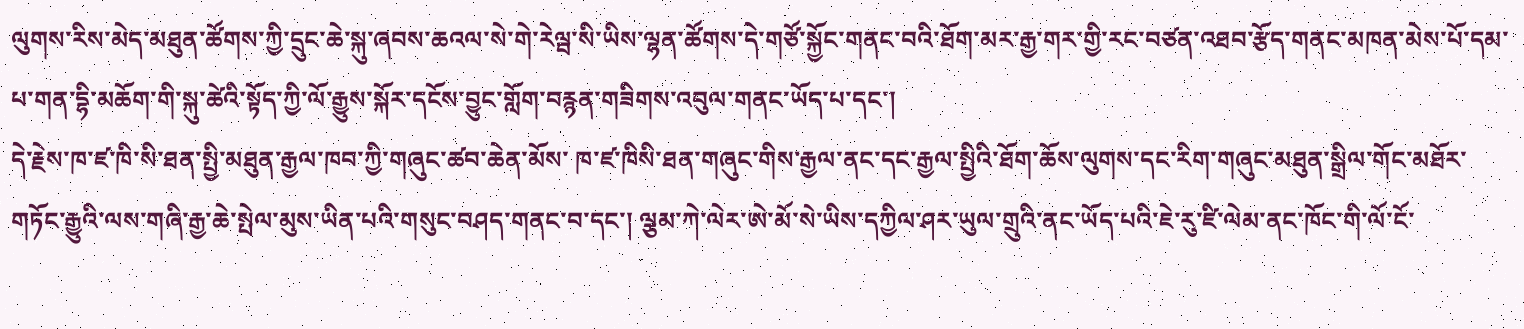ལུགས་རིས་མེད་མཐུན་ཚོགས་ཀྱི་དྲུང་ཆེ་སྐུ་ཞབས་ཆའལ་སེ་གེ་རེལྦ་སི་ཡིས་ལྷན་ཚོགས་དེ་གཙོ་སྐྱོང་གནང་བའི་ཐོག་མར་རྒྱ་གར་གྱི་རང་བཙན་འཐབ་རྩོད་གནང་མཁན་མེས་པོ་དམ་པ་གན་དྷི་མཆོག་གི་སྐུ་ཚེའི་སྟོད་ཀྱི་ལོ་རྒྱུས་སྐོར་དངོས་བྱུང་གློག་བརྙན་གཟིགས་འབུལ་གནང་ཡོད་པ་དང་།
དེ་རྗེས་ཁ་ཛ་ཁི་སི་ཐན་སྤྱི་མཐུན་རྒྱལ་ཁབ་ཀྱི་གཞུང་ཚབ་ཆེན་མོས་ ཁ་ཛ་ཁིསི་ཐན་གཞུང་གིས་རྒྱལ་ནང་དང་རྒྱལ་སྤྱིའི་ཐོག་ཆོས་ལུགས་དང་རིག་གཞུང་མཐུན་སྒྲིལ་གོང་མཐོར་གཏོང་རྒྱུའི་ལས་གཞི་རྒྱ་ཆེ་སྤེལ་མུས་ཡིན་པའི་གསུང་བཤད་གནང་བ་དང་། ལྕམ་ཀེ་ལེར་ཨེ་མོ་སེ་ཡིས་དཀྱིལ་ཤར་ཡུལ་གྲུའི་ནང་ཡོད་པའི་ཇེ་རུ་ཛི་ལེམ་ནང་ཁོང་གི་ལོ་ངོ་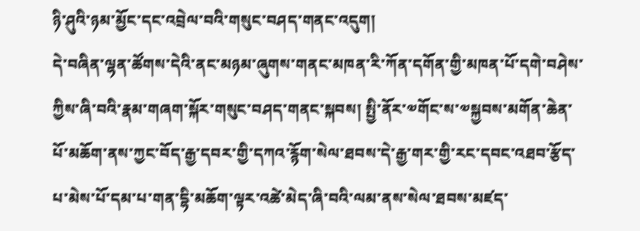ཉི་ཤུའི་ཉམ་མྱོང་དང་འབྲེལ་བའི་གསུང་བཤད་གནང་འདུག།
དེ་བཞིན་ལྷན་ཚོགས་དེའི་ནང་མཉམ་ཞུགས་གནང་མཁན་རི་ཀོན་དགོན་གྱི་མཁན་པོ་དགེ་བཤེས་ཀྱིས་ཞི་བའི་རྣམ་གཞག་སྐོར་གསུང་བཤད་གནང་སྐབས། སྤྱི་ནོར་༧གོང་ས་༧སྐྱབས་མགོན་ཆེན་པོ་མཆོག་ནས་ཀྱང་བོད་རྒྱ་དབར་གྱི་དཀའ་རྙོག་སེལ་ཐབས་དེ་རྒྱ་གར་གྱི་རང་དབང་འཐབ་རྩོད་པ་མེས་པོ་དམ་པ་གན་དྷི་མཆོག་ལྟར་འཚེ་མེད་ཞི་བའི་ལམ་ནས་སེལ་ཐབས་མཛད་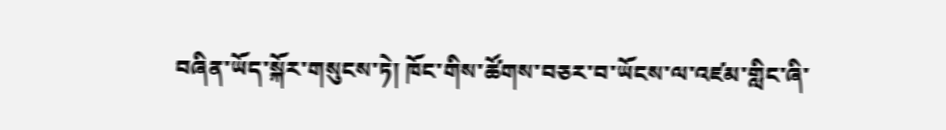བཞིན་ཡོད་སྐོར་གསུངས་ཏེ། ཁོང་གིས་ཚོགས་བཅར་བ་ཡོངས་ལ་འཛམ་གླིང་ཞི་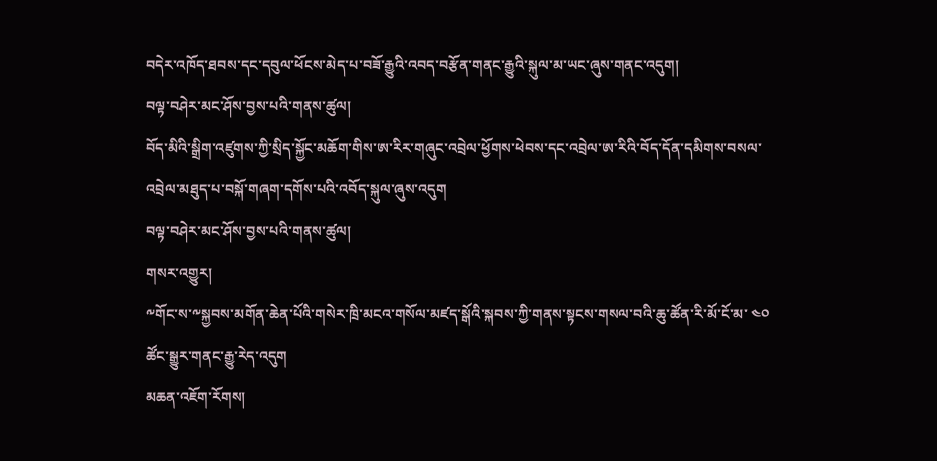བདེར་འཁོད་ཐབས་དང་དབུལ་ཕོངས་མེད་པ་བཟོ་རྒྱུའི་འབད་བརྩོན་གནང་རྒྱུའི་སྐུལ་མ་ཡང་ཞུས་གནང་འདུག།
བལྟ་བཤེར་མང་ཤོས་བྱས་པའི་གནས་ཚུལ།
བོད་མིའི་སྒྲིག་འཛུགས་ཀྱི་སྲིད་སྐྱོང་མཆོག་གིས་ཨ་རིར་གཞུང་འབྲེལ་ཕྱོགས་ཕེབས་དང་འབྲེལ་ཨ་རིའི་བོད་དོན་དམིགས་བསལ་འབྲེལ་མཐུད་པ་བསྐོ་གཞག་དགོས་པའི་འབོད་སྐུལ་ཞུས་འདུག
བལྟ་བཤེར་མང་ཤོས་བྱས་པའི་གནས་ཚུལ།
གསར་འགྱུར།
༸གོང་ས་༸སྐྱབས་མགོན་ཆེན་པོའི་གསེར་ཁྲི་མངའ་གསོལ་མཛད་སྒོའི་སྐབས་ཀྱི་གནས་སྟངས་གསལ་བའི་ཆུ་ཚོན་རི་མོ་ངོ་མ་ ༤༠ ཚོང་སྒྱུར་གནང་རྒྱུ་རེད་འདུག
མཆན་འཇོག་རོགས།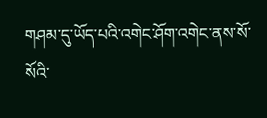གཤམ་དུ་ཡོད་པའི་འགེང་ཤོག་འགེང་ནས་སོ་སོའི་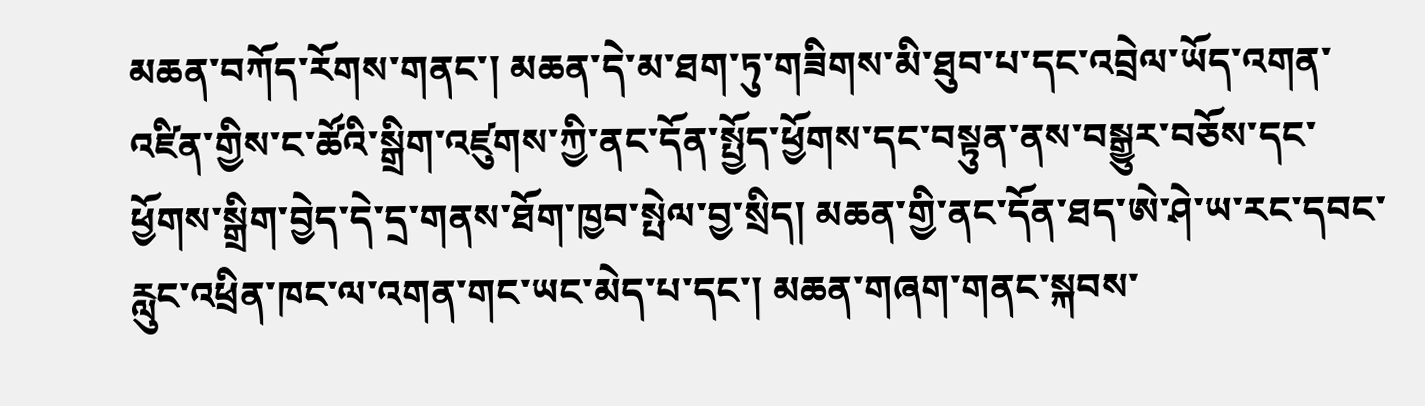མཆན་བཀོད་རོགས་གནང་། མཆན་དེ་མ་ཐག་ཏུ་གཟིགས་མི་ཐུབ་པ་དང་འབྲེལ་ཡོད་འགན་འཛིན་གྱིས་ང་ཚོའི་སྒྲིག་འཛུགས་ཀྱི་ནང་དོན་སྤྱོད་ཕྱོགས་དང་བསྟུན་ནས་བསྒྱུར་བཅོས་དང་ཕྱོགས་སྒྲིག་བྱེད་དེ་དྲ་གནས་ཐོག་ཁྱབ་སྤེལ་བྱ་སྲིད། མཆན་གྱི་ནང་དོན་ཐད་ཨེ་ཤེ་ཡ་རང་དབང་རླུང་འཕྲིན་ཁང་ལ་འགན་གང་ཡང་མེད་པ་དང་། མཆན་གཞག་གནང་སྐབས་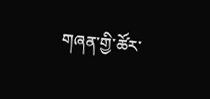གཞན་གྱི་ཚོར་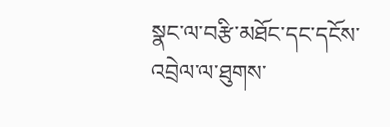སྣང་ལ་བརྩི་མཐོང་དང་དངོས་འབྲེལ་ལ་ཐུགས་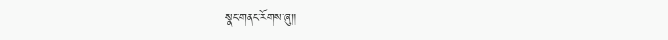སྣང་གནང་རོགས་ཞུ༎